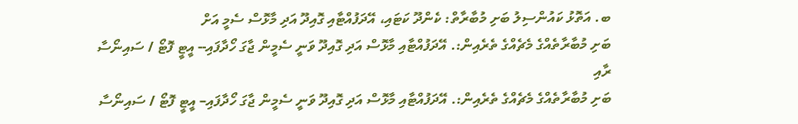ބ. އަތޮޅު ކައުންސިލު ބަށި މުބާރާތް: ކެންދޫ ކަޓައި، އޭދަފުއްޓާއި ގޮއިދޫ އަދި މާޅޮސް ސެމީ އަށް
ބަށި މުބާރާތެއްގެ މެޗެއްގެ ތެރެއިން:. އޭދަފުއްޓާއި މާޅޮސް އަދި ގޮއިދޫ ވަނީ ސެމީން ޖާގަ ހޯދާފައި-- އީޓީ ފޮޓޯ / ސައިނޯސާ ރާއި
ބަށި މުބާރާތެއްގެ މެޗެއްގެ ތެރެއިން:. އޭދަފުއްޓާއި މާޅޮސް އަދި ގޮއިދޫ ވަނީ ސެމީން ޖާގަ ހޯދާފައި– އީޓީ ފޮޓޯ / ސައިނޯސާ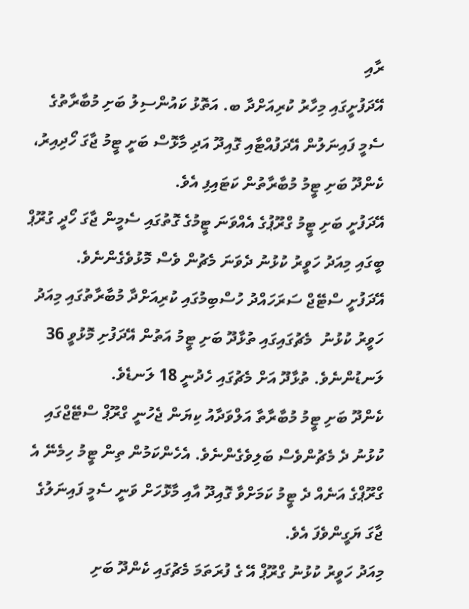ރާއި
އޭދަފުށީގައި މިހާރު ކުރިއަށްދާ ބ. އަތޮޅު ކައުންސިލު ބަށި މުބާރާތުގެ ސެމީ ފައިނަލުން އޭދަފުއްޓާއި ގޮއިދޫ އަދި މާޅޮސް ބަށީ ޓީމު ޖާގަ ހޯދިއިރު، ކެންދޫ ބަށި ޓީމު މުބާރާތުން ކަޓައިފި އެވެ.
އޭދަފުށީ ބަށި ޓީމު ގްރޫޕުގެ އެއްވަނަ ޓީމުގެ ގޮތުގައި ސެމީން ޖާގަ ހޯދީ ގުރޫޕް ބީގައި މިއަދު ހަވީރު ކުޅުނު ދެވަނަ މެޗުން ވެސް މޮޅުވެގެންނެވެ.
އޭދަފުށީ ސްޓޭޖް ސަރަހައްދު ހުސްބިމުގައި ކުރިއަށްދާ މުބާރާތުގައި މިއަދު ހަވީރު ކުޅުނު  މެޗުގައިގައި ތުޅާދޫ ބަށި ޓީމު އަތުން އޭދަފުށި މޮޅުވީ 36 ލަނޑުންނެވެ. ތުޅާދޫ އަށް މެޗުގައި ހެދުނީ 18 ލަނޑެވެ.
ކެންދޫ ބަށި ޓީމު މުބާރާތާ އަލްވަދާއު ކިޔަން ޖެހުނީ ގްރޫޕް ސްޓޭޖްގައި ކުޅުނު ދެ މެޗުންވެސް ބަލިވެގެންނެވެ. އެހެންކަމުން ތިން ޓީމު ހިމެނޭ އެ ގްރޫޕްގެ އަނެއް ދެ ޓީމު ކަމަށްވާ ގޮއިދޫ އާއި މާޅޮހަށް ވަނީ ސެމީ ފައިނަލުގެ ޖާގަ ޔަގީންވެފަ އެވެ.
މިއަދު ހަވީރު ކުޅުނު ގްރޫޕް އޭ ގެ ފުރަތަމަ މެޗުގައި ކެންދޫ ބަށި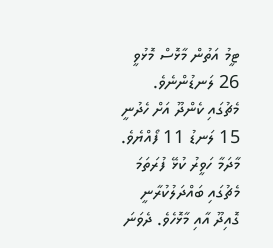ޓީމު އަތުން މާޅޮސް މޮޅުވީ 26 ލަނޑުންނެވެ. މެޗުގައި ކެންދޫ އަށް ހެދުނީ 15 ލަނޑު 11 ފޯއްޔެވެ.
މާދަމާ ހަވީރު ކުޅޭ ފުރަތަމަ މެޗުގައި ބައްދަލުކުރާނީ ގޮއިދޫ އާއި މާޅޮހެވެ. ދެވަނަ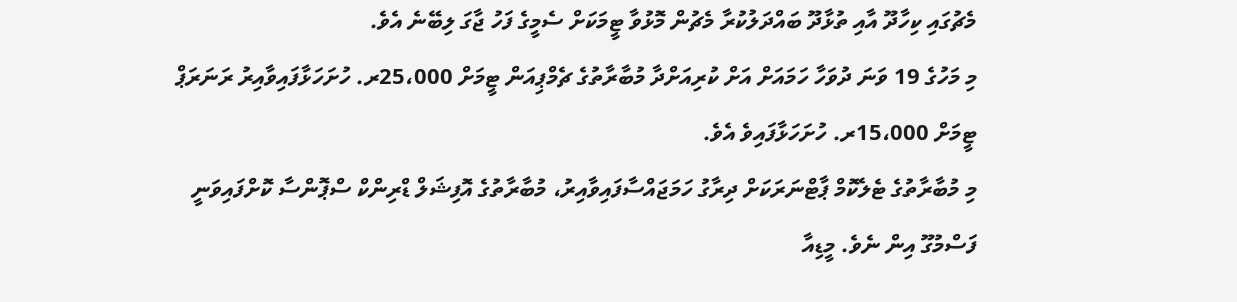މެޗުގައި ކިހާދޫ އާއި ތުޅާދޫ ބައްދަލުކުރާ މެޗުން މޮޅުވާ ޓީމަކަށް ސެމީގެ ފަހު ޖާގަ ލިބޭނެ އެވެ.
މި މަހުގެ 19 ވަނަ ދުވަހާ ހަމައަށް އަށް ކުރިއަށްދާ މުބާރާތުގެ ޗެމްޕިއަން ޓީމަށް 25،000ރ. ހުށަހަޅާފައިވާއިރު ރަނަރަޕް ޓީމަށް 15،000ރ. ހުށަހަޅާފައިވެ އެވެ.
މި މުބާރާތުގެ ޓެލެކޮމް ޕާޓްނަރަކަށް ދިރާގު ހަމަޖައްސާފައިވާއިރު، މުބާރާތުގެ އޮފިޝަލް ޑްރިންކް ސްޕޮންސާ ކޮށްފައިވަނީ ފަސްމުގޫ އިން ނެވެ. މީޑިއާ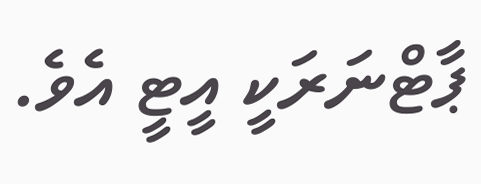ޕާޓްނަރަކީ އީޓީ އެވެ.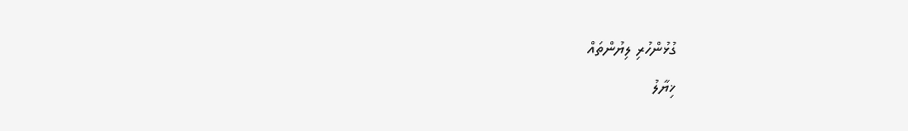ގުޅުންހުރި ލިޔުންތައް
ޚިޔާލު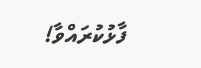ފާޅުކުރައްވާ!